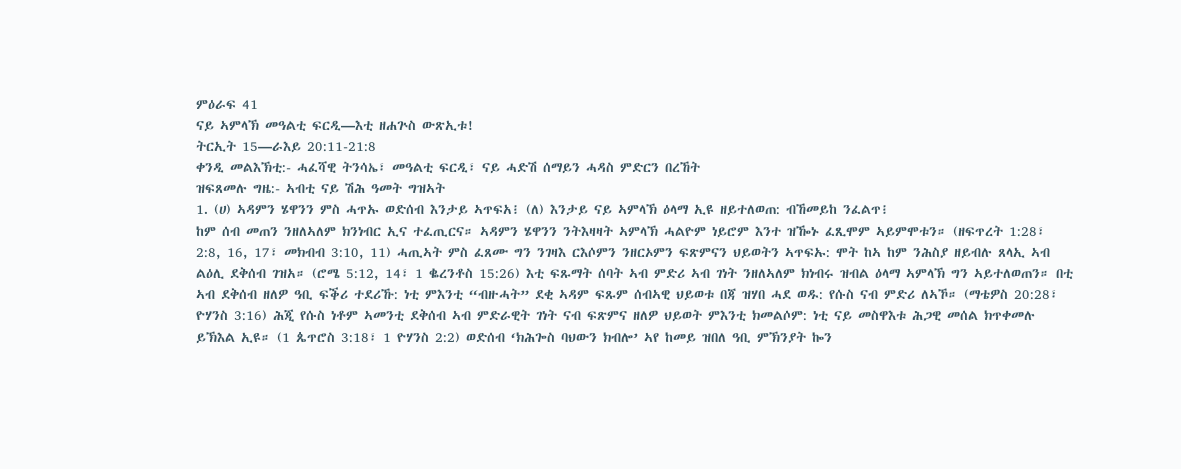ምዕራፍ 41
ናይ ኣምላኽ መዓልቲ ፍርዲ—እቲ ዘሐጕስ ውጽኢቱ!
ትርኢት 15—ራእይ 20:11-21:8
ቀንዲ መልእኽቲ:- ሓፈሻዊ ትንሳኤ፣ መዓልቲ ፍርዲ፣ ናይ ሓድሽ ሰማይን ሓዳስ ምድርን በረኸት
ዝፍጸመሉ ግዜ:- ኣብቲ ናይ ሽሕ ዓመት ግዝኣት
1. (ሀ) ኣዳምን ሄዋንን ምስ ሓጥኡ ወድሰብ እንታይ ኣጥፍአ፧ (ለ) እንታይ ናይ ኣምላኽ ዕላማ ኢዩ ዘይተለወጠ: ብኸመይከ ንፈልጥ፧
ከም ሰብ መጠን ንዘለኣለም ክንነብር ኢና ተፈጢርና። ኣዳምን ሄዋንን ንትእዛዛት ኣምላኽ ሓልዮም ነይሮም እንተ ዝዀኑ ፈጺሞም ኣይምሞቱን። (ዘፍጥረት 1:28፣ 2:8, 16, 17፣ መክብብ 3:10, 11) ሓጢኣት ምስ ፈጸሙ ግን ንገዛእ ርእሶምን ንዘርኦምን ፍጽምናን ህይወትን ኣጥፍኡ: ሞት ከኣ ከም ንሕስያ ዘይብሉ ጸላኢ ኣብ ልዕሊ ደቅሰብ ገዝአ። (ሮሜ 5:12, 14፣ 1 ቈረንቶስ 15:26) እቲ ፍጹማት ሰባት ኣብ ምድሪ ኣብ ገነት ንዘለኣለም ክነብሩ ዝብል ዕላማ ኣምላኽ ግን ኣይተለወጠን። በቲ ኣብ ደቅሰብ ዘለዎ ዓቢ ፍቕሪ ተደሪኹ: ነቲ ምእንቲ “ብዙሓት” ደቂ ኣዳም ፍጹም ሰብኣዊ ህይወቱ በጃ ዝሃበ ሓደ ወዱ: የሱስ ናብ ምድሪ ለኣኾ። (ማቴዎስ 20:28፣ ዮሃንስ 3:16) ሕጂ የሱስ ነቶም ኣመንቲ ደቅሰብ ኣብ ምድራዊት ገነት ናብ ፍጽምና ዘለዎ ህይወት ምእንቲ ክመልሶም: ነቲ ናይ መስዋእቱ ሕጋዊ መሰል ክጥቀመሉ ይኽእል ኢዩ። (1 ጴጥሮስ 3:18፣ 1 ዮሃንስ 2:2) ወድሰብ ‘ክሕጐስ ባህውን ክብሎ’ ኣየ ከመይ ዝበለ ዓቢ ምኽንያት ኰን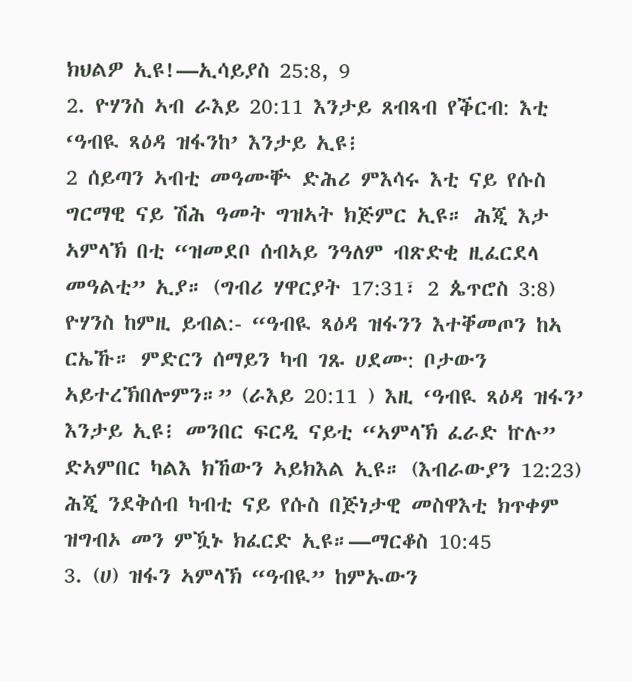ክህልዎ ኢዩ!—ኢሳይያስ 25:8, 9
2. ዮሃንስ ኣብ ራእይ 20:11 እንታይ ጸብጻብ የቕርብ: እቲ ‘ዓብዪ ጻዕዳ ዝፋንከ’ እንታይ ኢዩ፧
2 ሰይጣን ኣብቲ መዓሙቝ ድሕሪ ምእሳሩ እቲ ናይ የሱስ ግርማዊ ናይ ሽሕ ዓመት ግዝኣት ክጅምር ኢዩ። ሕጂ እታ ኣምላኽ በቲ “ዝመደቦ ሰብኣይ ንዓለም ብጽድቂ ዚፈርደላ መዓልቲ” ኢያ። (ግብሪ ሃዋርያት 17:31፣ 2 ጴጥሮስ 3:8) ዮሃንስ ከምዚ ይብል:- “ዓብዪ ጻዕዳ ዝፋንን እተቐመጦን ከኣ ርኤኹ። ምድርን ሰማይን ካብ ገጹ ሀደሙ: ቦታውን ኣይተረኽበሎምን።” (ራእይ 20:11 ) እዚ ‘ዓብዪ ጻዕዳ ዝፋን’ እንታይ ኢዩ፧ መንበር ፍርዲ ናይቲ “ኣምላኽ ፈራድ ኵሉ” ድኣምበር ካልእ ክኸውን ኣይክእል ኢዩ። (እብራውያን 12:23) ሕጂ ንደቅሰብ ካብቲ ናይ የሱስ በጅነታዊ መስዋእቲ ክጥቀም ዝግብኦ መን ምዃኑ ክፈርድ ኢዩ።—ማርቆስ 10:45
3. (ሀ) ዝፋን ኣምላኽ “ዓብዪ” ከምኡውን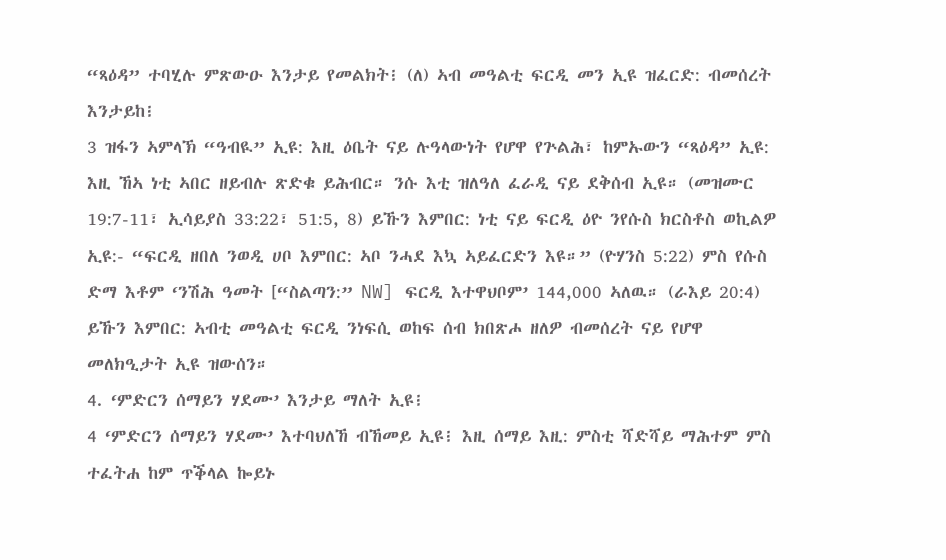“ጻዕዳ” ተባሂሉ ምጽውዑ እንታይ የመልክት፧ (ለ) ኣብ መዓልቲ ፍርዲ መን ኢዩ ዝፈርድ: ብመሰረት እንታይከ፧
3 ዝፋን ኣምላኽ “ዓብዪ” ኢዩ: እዚ ዕቤት ናይ ሉዓላውነት የሆዋ የጕልሕ፣ ከምኡውን “ጻዕዳ” ኢዩ: እዚ ኸኣ ነቲ ኣበር ዘይብሉ ጽድቁ ይሕብር። ንሱ እቲ ዝለዓለ ፈራዲ ናይ ደቅሰብ ኢዩ። (መዝሙር 19:7-11፣ ኢሳይያስ 33:22፣ 51:5, 8) ይኹን እምበር: ነቲ ናይ ፍርዲ ዕዮ ንየሱስ ክርስቶስ ወኪልዎ ኢዩ:- “ፍርዲ ዘበለ ንወዲ ሀቦ እምበር: ኣቦ ንሓደ እኳ ኣይፈርድን እዩ።” (ዮሃንስ 5:22) ምስ የሱስ ድማ እቶም ‘ንሽሕ ዓመት [“ስልጣን:” NW] ፍርዲ እተዋህቦም’ 144,000 ኣለዉ። (ራእይ 20:4) ይኹን እምበር: ኣብቲ መዓልቲ ፍርዲ ንነፍሲ ወከፍ ሰብ ክበጽሖ ዘለዎ ብመሰረት ናይ የሆዋ መለክዒታት ኢዩ ዝውሰን።
4. ‘ምድርን ሰማይን ሃደሙ’ እንታይ ማለት ኢዩ፧
4 ‘ምድርን ሰማይን ሃደሙ’ እተባህለኸ ብኸመይ ኢዩ፧ እዚ ሰማይ እዚ: ምስቲ ሻድሻይ ማሕተም ምስ ተፈትሐ ከም ጥቕላል ኰይኑ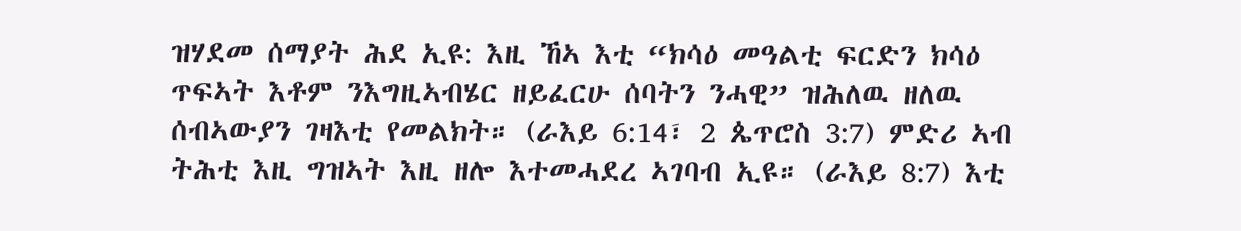ዝሃደመ ሰማያት ሕደ ኢዩ: እዚ ኸኣ እቲ “ክሳዕ መዓልቲ ፍርድን ክሳዕ ጥፍኣት እቶም ንእግዚኣብሄር ዘይፈርሁ ሰባትን ንሓዊ” ዝሕለዉ ዘለዉ ሰብኣውያን ገዛእቲ የመልክት። (ራእይ 6:14፣ 2 ጴጥሮስ 3:7) ምድሪ ኣብ ትሕቲ እዚ ግዝኣት እዚ ዘሎ እተመሓደረ ኣገባብ ኢዩ። (ራእይ 8:7) እቲ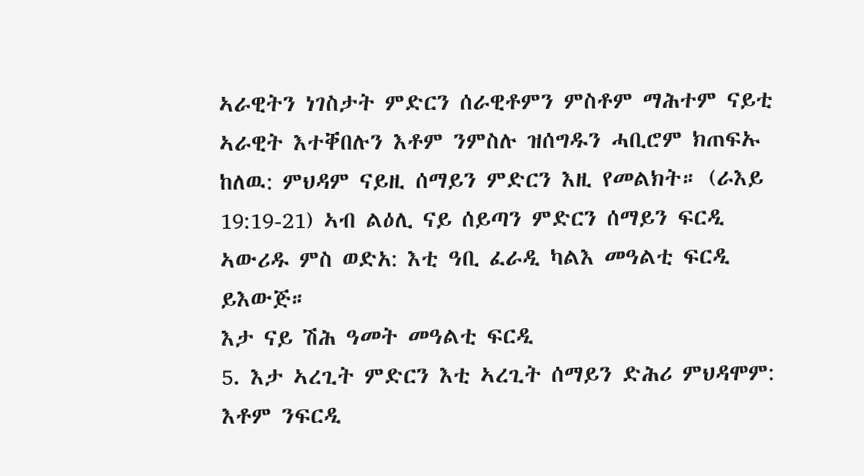ኣራዊትን ነገስታት ምድርን ሰራዊቶምን ምስቶም ማሕተም ናይቲ ኣራዊት እተቐበሉን እቶም ንምስሉ ዝሰግዱን ሓቢሮም ክጠፍኡ ከለዉ: ምህዳም ናይዚ ሰማይን ምድርን እዚ የመልክት። (ራእይ 19:19-21) ኣብ ልዕሊ ናይ ሰይጣን ምድርን ሰማይን ፍርዲ ኣውሪዱ ምስ ወድአ: እቲ ዓቢ ፈራዲ ካልእ መዓልቲ ፍርዲ ይእውጅ።
እታ ናይ ሽሕ ዓመት መዓልቲ ፍርዲ
5. እታ ኣረጊት ምድርን እቲ ኣረጊት ሰማይን ድሕሪ ምህዳሞም: እቶም ንፍርዲ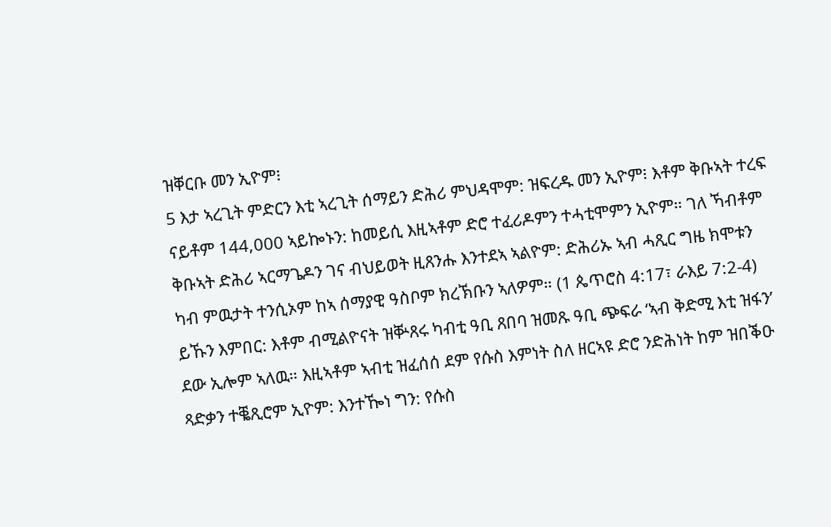ዝቐርቡ መን ኢዮም፧
5 እታ ኣረጊት ምድርን እቲ ኣረጊት ሰማይን ድሕሪ ምህዳሞም: ዝፍረዱ መን ኢዮም፧ እቶም ቅቡኣት ተረፍ ናይቶም 144,000 ኣይኰኑን: ከመይሲ እዚኣቶም ድሮ ተፈሪዶምን ተሓቲሞምን ኢዮም። ገለ ኻብቶም ቅቡኣት ድሕሪ ኣርማጌዶን ገና ብህይወት ዚጸንሑ እንተደኣ ኣልዮም: ድሕሪኡ ኣብ ሓጺር ግዜ ክሞቱን ካብ ምዉታት ተንሲኦም ከኣ ሰማያዊ ዓስቦም ክረኽቡን ኣለዎም። (1 ጴጥሮስ 4:17፣ ራእይ 7:2-4) ይኹን እምበር: እቶም ብሚልዮናት ዝቝጸሩ ካብቲ ዓቢ ጸበባ ዝመጹ ዓቢ ጭፍራ ‘ኣብ ቅድሚ እቲ ዝፋን’ ደው ኢሎም ኣለዉ። እዚኣቶም ኣብቲ ዝፈሰሰ ደም የሱስ እምነት ስለ ዘርኣዩ ድሮ ንድሕነት ከም ዝበቕዑ ጻድቃን ተቘጺሮም ኢዮም: እንተዀነ ግን: የሱስ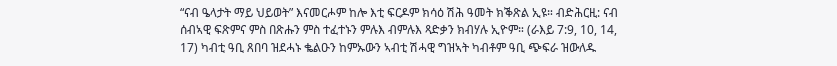“ናብ ዔላታት ማይ ህይወት” እናመርሖም ከሎ እቲ ፍርዶም ክሳዕ ሽሕ ዓመት ክቕጽል ኢዩ። ብድሕርዚ: ናብ ሰብኣዊ ፍጽምና ምስ በጽሑን ምስ ተፈተኑን ምሉእ ብምሉእ ጻድቃን ክብሃሉ ኢዮም። (ራእይ 7:9, 10, 14, 17) ካብቲ ዓቢ ጸበባ ዝደሓኑ ቈልዑን ከምኡውን ኣብቲ ሽሓዊ ግዝኣት ካብቶም ዓቢ ጭፍራ ዝውለዱ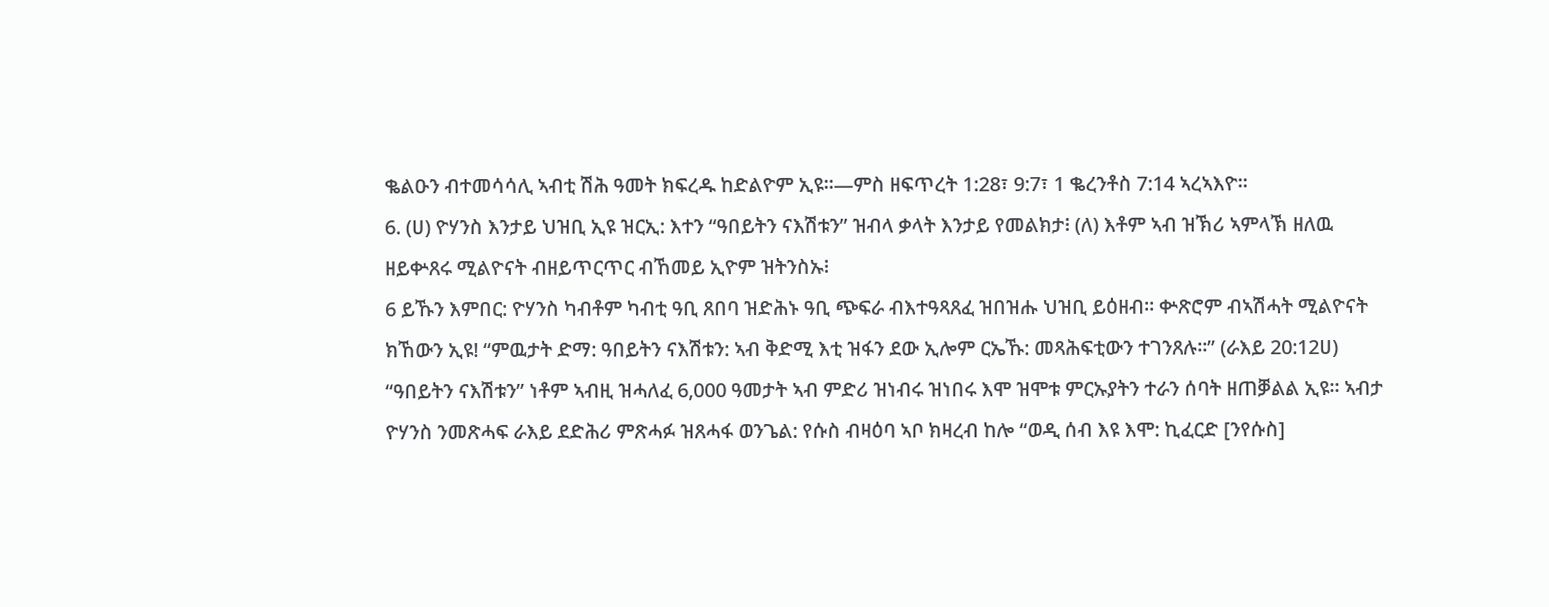ቈልዑን ብተመሳሳሊ ኣብቲ ሽሕ ዓመት ክፍረዱ ከድልዮም ኢዩ።—ምስ ዘፍጥረት 1:28፣ 9:7፣ 1 ቈረንቶስ 7:14 ኣረኣእዮ።
6. (ሀ) ዮሃንስ እንታይ ህዝቢ ኢዩ ዝርኢ: እተን “ዓበይትን ናእሽቱን” ዝብላ ቃላት እንታይ የመልክታ፧ (ለ) እቶም ኣብ ዝኽሪ ኣምላኽ ዘለዉ ዘይቍጸሩ ሚልዮናት ብዘይጥርጥር ብኸመይ ኢዮም ዝትንስኡ፧
6 ይኹን እምበር: ዮሃንስ ካብቶም ካብቲ ዓቢ ጸበባ ዝድሕኑ ዓቢ ጭፍራ ብእተዓጻጸፈ ዝበዝሑ ህዝቢ ይዕዘብ። ቍጽሮም ብኣሽሓት ሚልዮናት ክኸውን ኢዩ! “ምዉታት ድማ: ዓበይትን ናእሽቱን: ኣብ ቅድሚ እቲ ዝፋን ደው ኢሎም ርኤኹ: መጻሕፍቲውን ተገንጸሉ።” (ራእይ 20:12ሀ) “ዓበይትን ናእሽቱን” ነቶም ኣብዚ ዝሓለፈ 6,000 ዓመታት ኣብ ምድሪ ዝነብሩ ዝነበሩ እሞ ዝሞቱ ምርኡያትን ተራን ሰባት ዘጠቓልል ኢዩ። ኣብታ ዮሃንስ ንመጽሓፍ ራእይ ደድሕሪ ምጽሓፉ ዝጸሓፋ ወንጌል: የሱስ ብዛዕባ ኣቦ ክዛረብ ከሎ “ወዲ ሰብ እዩ እሞ: ኪፈርድ [ንየሱስ]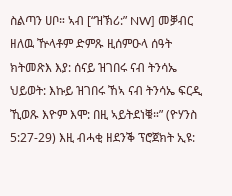ስልጣን ሀቦ። ኣብ [“ዝኽሪ:” NW] መቓብር ዘለዉ ዅላቶም ድምጹ ዚሰምዑላ ሰዓት ክትመጽእ እያ: ሰናይ ዝገበሩ ናብ ትንሳኤ ህይወት: እኩይ ዝገበሩ ኸኣ ናብ ትንሳኤ ፍርዲ ኺወጹ እዮም እሞ: በዚ ኣይትደነቑ።” (ዮሃንስ 5:27-29) እዚ ብሓቂ ዘደንቕ ፕሮጀክት ኢዩ: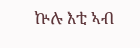ኵሉ እቲ ኣብ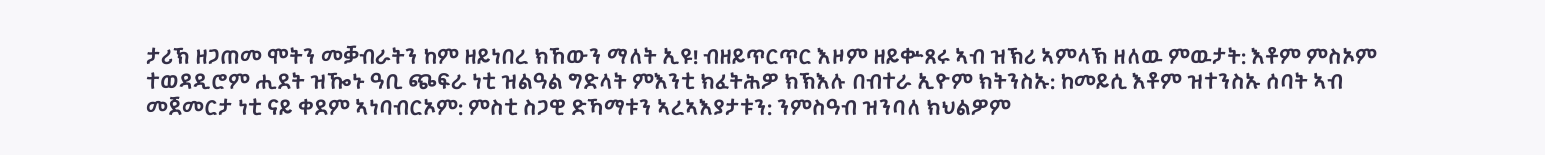ታሪኽ ዘጋጠመ ሞትን መቓብራትን ከም ዘይነበረ ክኸውን ማለት ኢዩ! ብዘይጥርጥር እዞም ዘይቍጸሩ ኣብ ዝኽሪ ኣምላኽ ዘለዉ ምዉታት: እቶም ምስኦም ተወዳዲሮም ሒደት ዝዀኑ ዓቢ ጭፍራ ነቲ ዝልዓል ግድላት ምእንቲ ክፈትሕዎ ክኽእሉ በብተራ ኢዮም ክትንስኡ: ከመይሲ እቶም ዝተንስኡ ሰባት ኣብ መጀመርታ ነቲ ናይ ቀደም ኣነባብርኦም: ምስቲ ስጋዊ ድኻማቱን ኣረኣእያታቱን: ንምስዓብ ዝንባለ ክህልዎም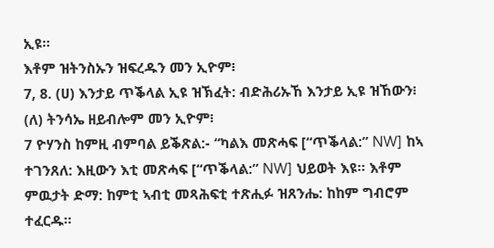ኢዩ።
እቶም ዝትንስኡን ዝፍረዱን መን ኢዮም፧
7, 8. (ሀ) እንታይ ጥቕላል ኢዩ ዝኽፈት: ብድሕሪኡኸ እንታይ ኢዩ ዝኸውን፧ (ለ) ትንሳኤ ዘይብሎም መን ኢዮም፧
7 ዮሃንስ ከምዚ ብምባል ይቕጽል:- “ካልእ መጽሓፍ [“ጥቕላል:” NW] ከኣ ተገንጸለ: እዚውን እቲ መጽሓፍ [“ጥቕላል:” NW] ህይወት እዩ። እቶም ምዉታት ድማ: ከምቲ ኣብቲ መጻሕፍቲ ተጽሒፉ ዝጸንሔ: ከከም ግብሮም ተፈርዱ።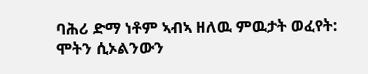ባሕሪ ድማ ነቶም ኣብኣ ዘለዉ ምዉታት ወፈየት: ሞትን ሲኦልንውን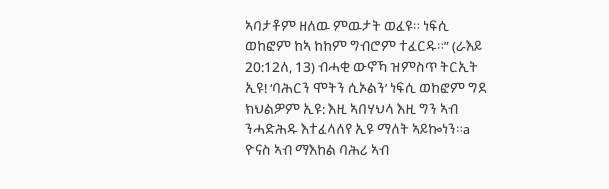ኣባታቶም ዘለዉ ምዉታት ወፈዩ። ነፍሲ ወከፎም ከኣ ከከም ግብሮም ተፈርዱ።” (ራእይ 20:12ለ, 13) ብሓቂ ውኖኻ ዝምስጥ ትርኢት ኢዩ! ‘ባሕርን ሞትን ሲኦልን’ ነፍሲ ወከፎም ግደ ክህልዎም ኢዩ: እዚ ኣበሃህላ እዚ ግን ኣብ ንሓድሕዱ እተፈላለየ ኢዩ ማለት ኣይኰነን።a ዮናስ ኣብ ማእከል ባሕሪ ኣብ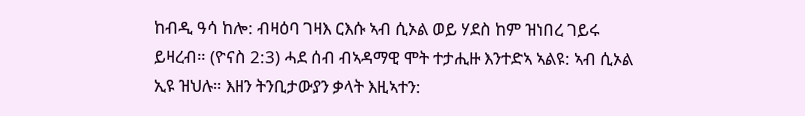ከብዲ ዓሳ ከሎ: ብዛዕባ ገዛእ ርእሱ ኣብ ሲኦል ወይ ሃደስ ከም ዝነበረ ገይሩ ይዛረብ። (ዮናስ 2:3) ሓደ ሰብ ብኣዳማዊ ሞት ተታሒዙ እንተድኣ ኣልዩ: ኣብ ሲኦል ኢዩ ዝህሉ። እዘን ትንቢታውያን ቃላት እዚኣተን: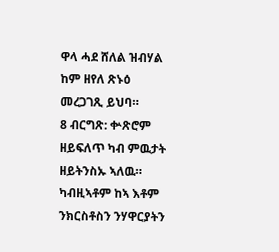ዋላ ሓደ ሸለል ዝብሃል ከም ዘየለ ጽኑዕ መረጋገጺ ይህባ።
8 ብርግጽ: ቍጽሮም ዘይፍለጥ ካብ ምዉታት ዘይትንስኡ ኣለዉ። ካብዚኣቶም ከኣ እቶም ንክርስቶስን ንሃዋርያትን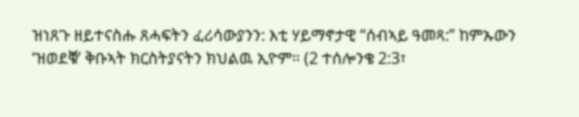ዝነጸጉ ዘይተናስሑ ጸሓፍትን ፈሪሳውያንን: እቲ ሃይማኖታዊ “ሰብኣይ ዓመጻ:” ከምኡውን ‘ዝወደቑ’ ቅቡኣት ክርስትያናትን ክህልዉ ኢዮም። (2 ተሰሎንቄ 2:3፣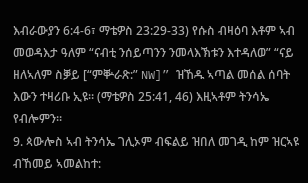እብራውያን 6:4-6፣ ማቴዎስ 23:29-33) የሱስ ብዛዕባ እቶም ኣብ መወዳእታ ዓለም “ናብቲ ንሰይጣንን ንመላእኽቱን እተዳለወ” “ናይ ዘለኣለም ስቓይ [“ምቝራጽ:” NW]” ዝኸዱ ኣጣል መሰል ሰባት እውን ተዛሪቡ ኢዩ። (ማቴዎስ 25:41, 46) እዚኣቶም ትንሳኤ የብሎምን።
9. ጳውሎስ ኣብ ትንሳኤ ገሊኦም ብፍልይ ዝበለ መገዲ ከም ዝርኣዩ ብኸመይ ኣመልከተ: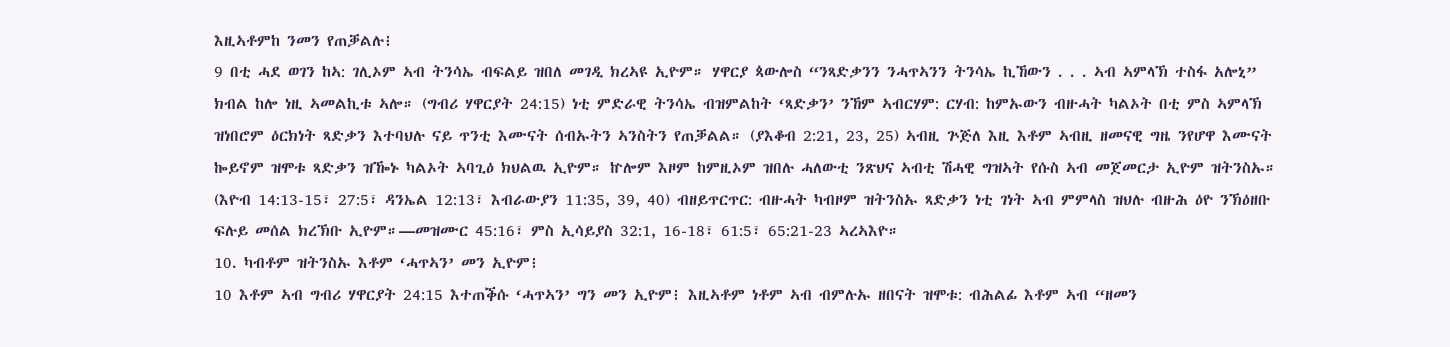እዚኣቶምከ ንመን የጠቓልሉ፧
9 በቲ ሓደ ወገን ከኣ: ገሊኦም ኣብ ትንሳኤ ብፍልይ ዝበለ መገዲ ክረኣዩ ኢዮም። ሃዋርያ ጳውሎስ “ንጻድቃንን ንሓጥኣንን ትንሳኤ ኪኸውን . . . ኣብ ኣምላኽ ተስፋ አሎኒ” ክብል ከሎ ነዚ ኣመልኪቱ ኣሎ። (ግብሪ ሃዋርያት 24:15) ነቲ ምድራዊ ትንሳኤ ብዝምልከት ‘ጻድቃን’ ንኸም ኣብርሃም: ርሃብ: ከምኡውን ብዙሓት ካልኦት በቲ ምስ ኣምላኽ ዝነበሮም ዕርክነት ጻድቃን እተባህሉ ናይ ጥንቲ እሙናት ሰብኡትን ኣንስትን የጠቓልል። (ያእቆብ 2:21, 23, 25) ኣብዚ ጕጅለ እዚ እቶም ኣብዚ ዘመናዊ ግዜ ንየሆዋ እሙናት ኰይኖም ዝሞቱ ጻድቃን ዝዀኑ ካልኦት ኣባጊዕ ክህልዉ ኢዮም። ኵሎም እዞም ከምዚኦም ዝበሉ ሓለውቲ ንጽህና ኣብቲ ሽሓዊ ግዝኣት የሱስ ኣብ መጀመርታ ኢዮም ዝትንስኡ። (እዮብ 14:13-15፣ 27:5፣ ዳንኤል 12:13፣ እብራውያን 11:35, 39, 40) ብዘይጥርጥር: ብዙሓት ካብዞም ዝትንስኡ ጻድቃን ነቲ ገነት ኣብ ምምላስ ዝህሉ ብዙሕ ዕዮ ንኽዕዘቡ ፍሉይ መሰል ክረኽቡ ኢዮም።—መዝሙር 45:16፣ ምስ ኢሳይያስ 32:1, 16-18፣ 61:5፣ 65:21-23 ኣረኣእዮ።
10. ካብቶም ዝትንስኡ እቶም ‘ሓጥኣን’ መን ኢዮም፧
10 እቶም ኣብ ግብሪ ሃዋርያት 24:15 እተጠቕሱ ‘ሓጥኣን’ ግን መን ኢዮም፧ እዚኣቶም ነቶም ኣብ ብምሉኡ ዘበናት ዝሞቱ: ብሕልፊ እቶም ኣብ “ዘመን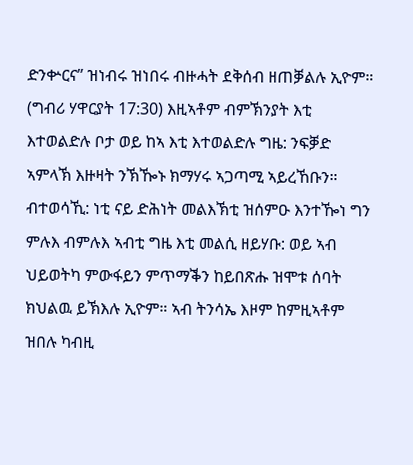ድንቍርና” ዝነብሩ ዝነበሩ ብዙሓት ደቅሰብ ዘጠቓልሉ ኢዮም። (ግብሪ ሃዋርያት 17:30) እዚኣቶም ብምኽንያት እቲ እተወልድሉ ቦታ ወይ ከኣ እቲ እተወልድሉ ግዜ: ንፍቓድ ኣምላኽ እዙዛት ንኽዀኑ ክማሃሩ ኣጋጣሚ ኣይረኸቡን። ብተወሳኺ: ነቲ ናይ ድሕነት መልእኽቲ ዝሰምዑ እንተዀነ ግን ምሉእ ብምሉእ ኣብቲ ግዜ እቲ መልሲ ዘይሃቡ: ወይ ኣብ ህይወትካ ምውፋይን ምጥማቕን ከይበጽሑ ዝሞቱ ሰባት ክህልዉ ይኽእሉ ኢዮም። ኣብ ትንሳኤ እዞም ከምዚኣቶም ዝበሉ ካብዚ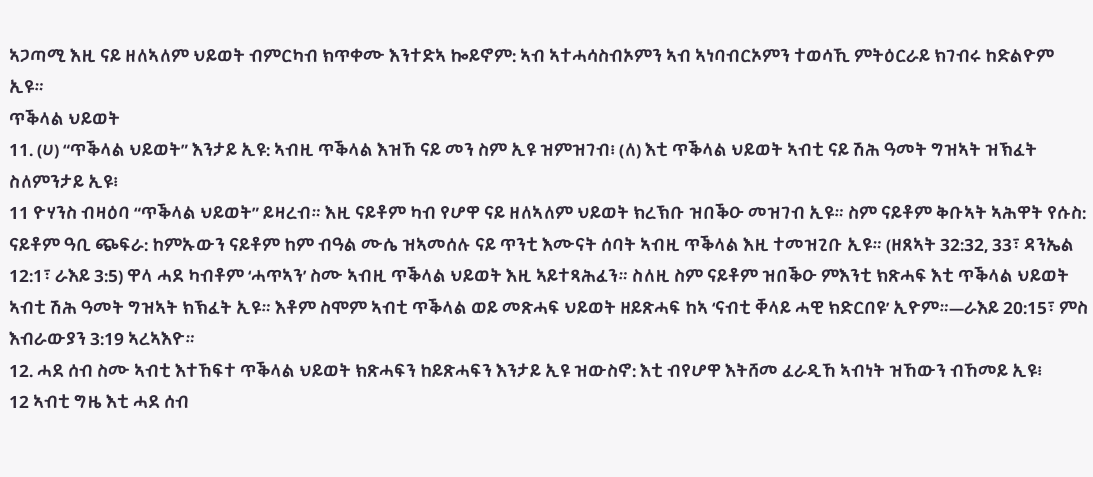ኣጋጣሚ እዚ ናይ ዘለኣለም ህይወት ብምርካብ ክጥቀሙ እንተድኣ ኰይኖም: ኣብ ኣተሓሳስብኦምን ኣብ ኣነባብርኦምን ተወሳኺ ምትዕርራይ ክገብሩ ከድልዮም ኢዩ።
ጥቕላል ህይወት
11. (ሀ) “ጥቕላል ህይወት” እንታይ ኢዩ: ኣብዚ ጥቕላል እዝኸ ናይ መን ስም ኢዩ ዝምዝገብ፧ (ለ) እቲ ጥቕላል ህይወት ኣብቲ ናይ ሽሕ ዓመት ግዝኣት ዝኽፈት ስለምንታይ ኢዩ፧
11 ዮሃንስ ብዛዕባ “ጥቕላል ህይወት” ይዛረብ። እዚ ናይቶም ካብ የሆዋ ናይ ዘለኣለም ህይወት ክረኽቡ ዝበቕዑ መዝገብ ኢዩ። ስም ናይቶም ቅቡኣት ኣሕዋት የሱስ: ናይቶም ዓቢ ጭፍራ: ከምኡውን ናይቶም ከም ብዓል ሙሴ ዝኣመሰሉ ናይ ጥንቲ እሙናት ሰባት ኣብዚ ጥቕላል እዚ ተመዝጊቡ ኢዩ። (ዘጸኣት 32:32, 33፣ ዳንኤል 12:1፣ ራእይ 3:5) ዋላ ሓደ ካብቶም ‘ሓጥኣን’ ስሙ ኣብዚ ጥቕላል ህይወት እዚ ኣይተጻሕፈን። ስለዚ ስም ናይቶም ዝበቕዑ ምእንቲ ክጽሓፍ እቲ ጥቕላል ህይወት ኣብቲ ሽሕ ዓመት ግዝኣት ክኽፈት ኢዩ። እቶም ስሞም ኣብቲ ጥቕላል ወይ መጽሓፍ ህይወት ዘይጽሓፍ ከኣ ‘ናብቲ ቐላይ ሓዊ ክድርበዩ’ ኢዮም።—ራእይ 20:15፣ ምስ እብራውያን 3:19 ኣረኣእዮ።
12. ሓደ ሰብ ስሙ ኣብቲ እተኸፍተ ጥቕላል ህይወት ክጽሓፍን ከይጽሓፍን እንታይ ኢዩ ዝውስኖ: እቲ ብየሆዋ እትሸመ ፈራዲኸ ኣብነት ዝኸውን ብኸመይ ኢዩ፧
12 ኣብቲ ግዜ እቲ ሓደ ሰብ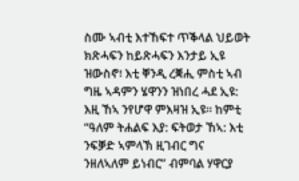ስሙ ኣብቲ እተኸፍተ ጥቕላል ህይወት ክጽሓፍን ከይጽሓፍን እንታይ ኢዩ ዝውስኖ፧ እቲ ቐንዲ ረቛሒ ምስቲ ኣብ ግዜ ኣዳምን ሄዋንን ዝነበረ ሓደ ኢዩ: እዚ ኸኣ ንየሆዋ ምእዛዝ ኢዩ። ከምቲ “ዓለም ትሐልፍ እያ: ፍትወታ ኸኣ: እቲ ንፍቓድ ኣምላኽ ዚገብር ግና ንዘለኣለም ይነብር” ብምባል ሃዋርያ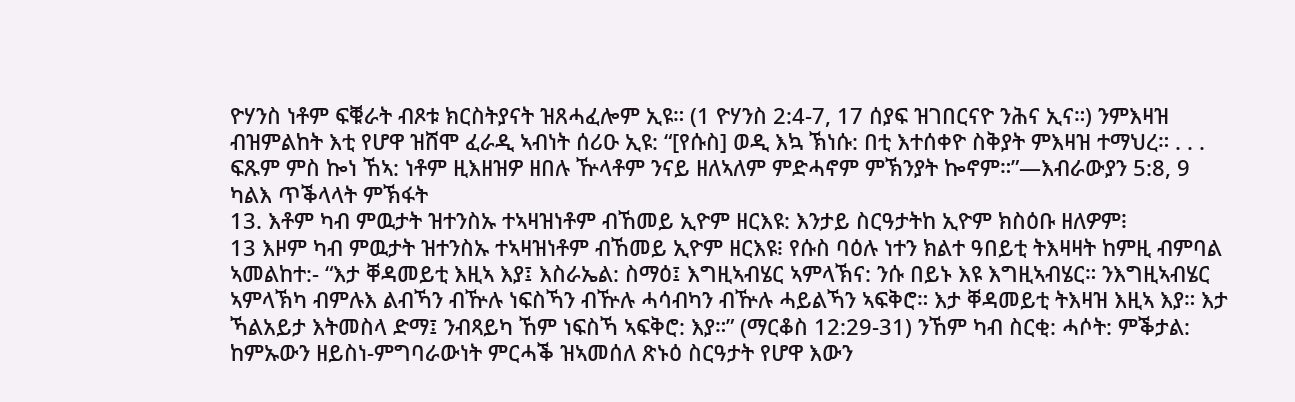ዮሃንስ ነቶም ፍቑራት ብጾቱ ክርስትያናት ዝጸሓፈሎም ኢዩ። (1 ዮሃንስ 2:4-7, 17 ሰያፍ ዝገበርናዮ ንሕና ኢና።) ንምእዛዝ ብዝምልከት እቲ የሆዋ ዝሸሞ ፈራዲ ኣብነት ሰሪዑ ኢዩ: “[የሱስ] ወዲ እኳ ኽነሱ: በቲ እተሰቀዮ ስቅያት ምእዛዝ ተማህረ። . . . ፍጹም ምስ ኰነ ኸኣ: ነቶም ዚእዘዝዎ ዘበሉ ዅላቶም ንናይ ዘለኣለም ምድሓኖም ምኽንያት ኰኖም።”—እብራውያን 5:8, 9
ካልእ ጥቕላላት ምኽፋት
13. እቶም ካብ ምዉታት ዝተንስኡ ተኣዛዝነቶም ብኸመይ ኢዮም ዘርእዩ: እንታይ ስርዓታትከ ኢዮም ክስዕቡ ዘለዎም፧
13 እዞም ካብ ምዉታት ዝተንስኡ ተኣዛዝነቶም ብኸመይ ኢዮም ዘርእዩ፧ የሱስ ባዕሉ ነተን ክልተ ዓበይቲ ትእዛዛት ከምዚ ብምባል ኣመልከተ:- “እታ ቐዳመይቲ እዚኣ እያ፤ እስራኤል: ስማዕ፤ እግዚኣብሄር ኣምላኽና: ንሱ በይኑ እዩ እግዚኣብሄር። ንእግዚኣብሄር ኣምላኽካ ብምሉእ ልብኻን ብዅሉ ነፍስኻን ብዅሉ ሓሳብካን ብዅሉ ሓይልኻን ኣፍቅሮ። እታ ቐዳመይቲ ትእዛዝ እዚኣ እያ። እታ ኻልአይታ እትመስላ ድማ፤ ንብጻይካ ኸም ነፍስኻ ኣፍቅሮ: እያ።” (ማርቆስ 12:29-31) ንኸም ካብ ስርቂ: ሓሶት: ምቕታል: ከምኡውን ዘይስነ-ምግባራውነት ምርሓቕ ዝኣመሰለ ጽኑዕ ስርዓታት የሆዋ እውን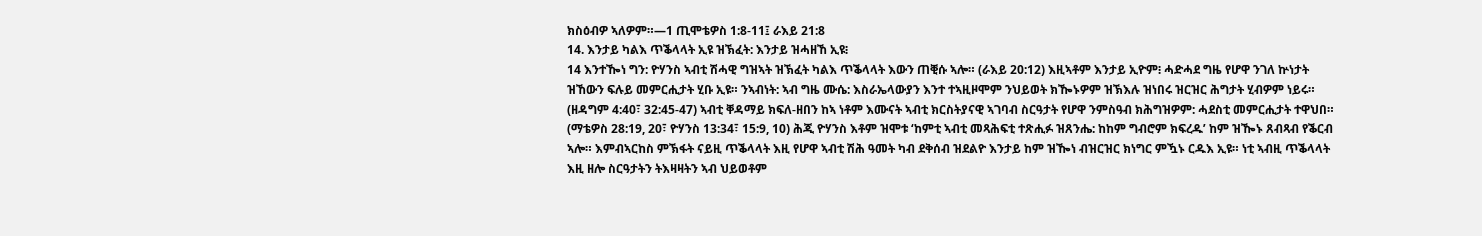ክስዕብዎ ኣለዎም።—1 ጢሞቴዎስ 1:8-11፤ ራእይ 21:8
14. እንታይ ካልእ ጥቕላላት ኢዩ ዝኽፈት: እንታይ ዝሓዘኸ ኢዩ፧
14 እንተዀነ ግን: ዮሃንስ ኣብቲ ሽሓዊ ግዝኣት ዝኽፈት ካልእ ጥቕላላት እውን ጠቒሱ ኣሎ። (ራእይ 20:12) እዚኣቶም እንታይ ኢዮም፧ ሓድሓደ ግዜ የሆዋ ንገለ ኵነታት ዝኸውን ፍሉይ መምርሒታት ሂቡ ኢዩ። ንኣብነት: ኣብ ግዜ ሙሴ: እስራኤላውያን እንተ ተኣዚዞሞም ንህይወት ክዀኑዎም ዝኽእሉ ዝነበሩ ዝርዝር ሕግታት ሂብዎም ነይሩ። (ዘዳግም 4:40፣ 32:45-47) ኣብቲ ቐዳማይ ክፍለ-ዘበን ከኣ ነቶም እሙናት ኣብቲ ክርስትያናዊ ኣገባብ ስርዓታት የሆዋ ንምስዓብ ክሕግዝዎም: ሓደስቲ መምርሒታት ተዋህበ። (ማቴዎስ 28:19, 20፣ ዮሃንስ 13:34፣ 15:9, 10) ሕጂ ዮሃንስ እቶም ዝሞቱ ‘ከምቲ ኣብቲ መጻሕፍቲ ተጽሒፉ ዝጸንሔ: ከከም ግብሮም ክፍረዱ’ ከም ዝዀኑ ጸብጻብ የቕርብ ኣሎ። እምብኣርከስ ምኽፋት ናይዚ ጥቕላላት እዚ የሆዋ ኣብቲ ሽሕ ዓመት ካብ ደቅሰብ ዝደልዮ እንታይ ከም ዝዀነ ብዝርዝር ክነግር ምዃኑ ርዱእ ኢዩ። ነቲ ኣብዚ ጥቕላላት እዚ ዘሎ ስርዓታትን ትእዛዛትን ኣብ ህይወቶም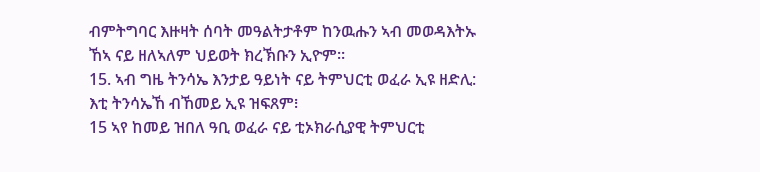ብምትግባር እዙዛት ሰባት መዓልትታቶም ከንዉሑን ኣብ መወዳእትኡ ኸኣ ናይ ዘለኣለም ህይወት ክረኽቡን ኢዮም።
15. ኣብ ግዜ ትንሳኤ እንታይ ዓይነት ናይ ትምህርቲ ወፈራ ኢዩ ዘድሊ: እቲ ትንሳኤኸ ብኸመይ ኢዩ ዝፍጸም፧
15 ኣየ ከመይ ዝበለ ዓቢ ወፈራ ናይ ቲኦክራሲያዊ ትምህርቲ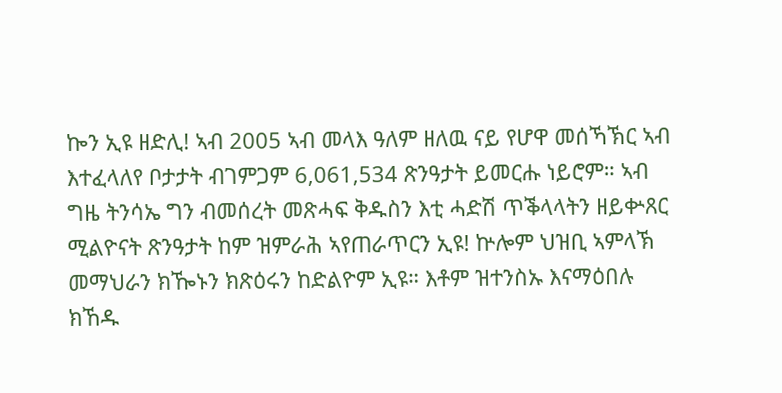ኰን ኢዩ ዘድሊ! ኣብ 2005 ኣብ መላእ ዓለም ዘለዉ ናይ የሆዋ መሰኻኽር ኣብ እተፈላለየ ቦታታት ብገምጋም 6,061,534 ጽንዓታት ይመርሑ ነይሮም። ኣብ ግዜ ትንሳኤ ግን ብመሰረት መጽሓፍ ቅዱስን እቲ ሓድሽ ጥቕላላትን ዘይቍጸር ሚልዮናት ጽንዓታት ከም ዝምራሕ ኣየጠራጥርን ኢዩ! ኵሎም ህዝቢ ኣምላኽ መማህራን ክዀኑን ክጽዕሩን ከድልዮም ኢዩ። እቶም ዝተንስኡ እናማዕበሉ ክኸዱ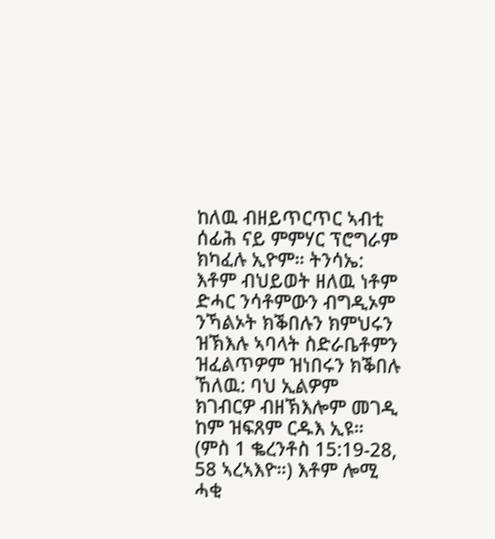ከለዉ ብዘይጥርጥር ኣብቲ ሰፊሕ ናይ ምምሃር ፕሮግራም ክካፈሉ ኢዮም። ትንሳኤ: እቶም ብህይወት ዘለዉ ነቶም ድሓር ንሳቶምውን ብግዲኦም ንኻልኦት ክቕበሉን ክምህሩን ዝኽእሉ ኣባላት ስድራቤቶምን ዝፈልጥዎም ዝነበሩን ክቕበሉ ኸለዉ: ባህ ኢልዎም ክገብርዎ ብዘኽእሎም መገዲ ከም ዝፍጸም ርዱእ ኢዩ። (ምስ 1 ቈረንቶስ 15:19-28, 58 ኣረኣእዮ።) እቶም ሎሚ ሓቂ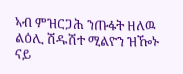ኣብ ምዝርጋሕ ንጡፋት ዘለዉ ልዕሊ ሽዱሽተ ሚልዮን ዝዀኑ ናይ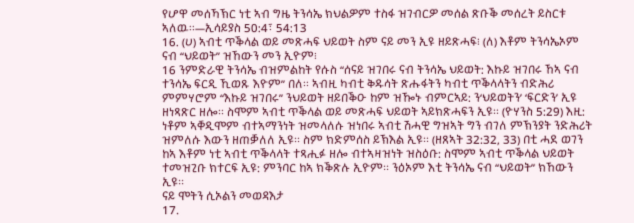የሆዋ መሰኻኽር ነቲ ኣብ ግዜ ትንሳኤ ክህልዎም ተስፋ ዝገብርዎ መሰል ጽቡቕ መሰረት ይስርቱ ኣለዉ።—ኢሳይያስ 50:4፣ 54:13
16. (ሀ) ኣብቲ ጥቕላል ወይ መጽሓፍ ህይወት ስም ናይ መን ኢዩ ዘይጽሓፍ፧ (ለ) እቶም ትንሳኤኦም ናብ “ህይወት” ዝኸውን መን ኢዮም፧
16 ንምድራዊ ትንሳኤ ብዝምልከት የሱስ “ሰናይ ዝገበሩ ናብ ትንሳኤ ህይወት: እኩይ ዝገበሩ ኸኣ ናብ ተንሳኤ ፍርዲ ኺወጹ እዮም” በለ። ኣብዚ ካብቲ ቅዱሳት ጽሑፋትን ካብቲ ጥቕላላትን ብድሕሪ ምምሃሮም “እኩይ ዝገበሩ” ንህይወት ዘይበቕዑ ከም ዝዀኑ ብምርኣይ: ን‘ህይወትን’ ‘ፍርድን’ ኢዩ ዘነጻጽር ዘሎ። ስሞም ኣብቲ ጥቕላል ወይ መጽሓፍ ህይወት ኣይክጽሓፍን ኢዩ። (ዮሃንስ 5:29) እዚ: ነቶም ኣቐዲሞም ብተኣማንነት ዝመላለሱ ዝነበሩ ኣብቲ ሽሓዊ ግዝኣት ግን ብገለ ምኽንያት ንድሕሪት ዝምለሱ እውን ዘጠቓለለ ኢዩ። ስም ክድምሰስ ይኽእል ኢዩ። (ዘጸኣት 32:32, 33) በቲ ሓደ ወገን ከኣ እቶም ነቲ ኣብቲ ጥቕላላት ተጻሒፉ ዘሎ ብተኣዛዝነት ዝስዕቡ: ስሞም ኣብቲ ጥቕላል ህይወት ተመዝጊቡ ክተርፍ ኢዩ: ምንባር ከኣ ክቕጽሉ ኢዮም። ንዕኦም እቲ ትንሳኤ ናብ “ህይወት” ክኸውን ኢዩ።
ናይ ሞትን ሲኦልን መወዳእታ
17.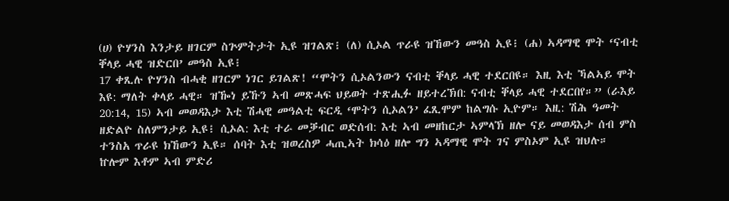(ሀ) ዮሃንስ እንታይ ዘገርም ስጕምትታት ኢዩ ዝገልጽ፧ (ለ) ሲኦል ጥራዩ ዝኸውን መዓስ ኢዩ፧ (ሐ) ኣዳማዊ ሞት ‘ናብቲ ቐላይ ሓዊ ዝድርበ’ መዓስ ኢዩ፧
17 ቀጺሉ ዮሃንስ ብሓቂ ዘገርም ነገር ይገልጽ! “ሞትን ሲኦልንውን ናብቲ ቐላይ ሓዊ ተደርበዩ። እዚ እቲ ኻልኣይ ሞት እዩ: ማለት ቀላይ ሓዊ። ዝዀነ ይኹን ኣብ መጽሓፍ ህይወት ተጽሒፉ ዘይተረኽበ: ናብቲ ቐላይ ሓዊ ተደርበየ።” (ራእይ 20:14, 15) ኣብ መወዳእታ እቲ ሽሓዊ መዓልቲ ፍርዲ ‘ሞትን ሲኦልን’ ፈጺሞም ከልግሱ ኢዮም። እዚ: ሽሕ ዓመት ዘድልዮ ስለምንታይ ኢዩ፧ ሲኦል: እቲ ተራ መቓብር ወድሰብ: እቲ ኣብ መዘከርታ ኣምላኽ ዘሎ ናይ መወዳእታ ሰብ ምስ ተንስአ ጥራዩ ክኸውን ኢዩ። ሰባት እቲ ዝወረስዎ ሓጢኣት ክሳዕ ዘሎ ግን ኣዳማዊ ሞት ገና ምስኦም ኢዩ ዝህሉ። ኵሎም እቶም ኣብ ምድሪ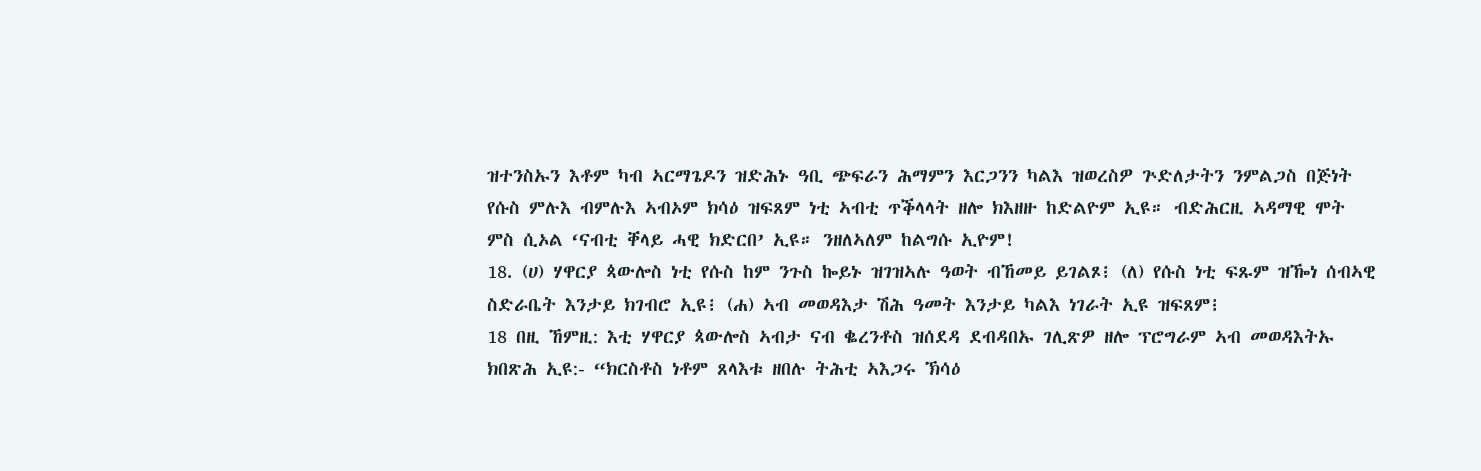ዝተንስኡን እቶም ካብ ኣርማጌዶን ዝድሕኑ ዓቢ ጭፍራን ሕማምን እርጋንን ካልእ ዝወረስዎ ጕድለታትን ንምልጋስ በጅነት የሱስ ምሉእ ብምሉእ ኣብኦም ክሳዕ ዝፍጸም ነቲ ኣብቲ ጥቕላላት ዘሎ ክእዘዙ ከድልዮም ኢዩ። ብድሕርዚ ኣዳማዊ ሞት ምስ ሲኦል ‘ናብቲ ቐላይ ሓዊ ክድርበ’ ኢዩ። ንዘለኣለም ከልግሱ ኢዮም!
18. (ሀ) ሃዋርያ ጳውሎስ ነቲ የሱስ ከም ንጉስ ኰይኑ ዝገዝኣሉ ዓወት ብኸመይ ይገልጾ፧ (ለ) የሱስ ነቲ ፍጹም ዝዀነ ሰብኣዊ ስድራቤት እንታይ ክገብሮ ኢዩ፧ (ሐ) ኣብ መወዳእታ ሽሕ ዓመት እንታይ ካልእ ነገራት ኢዩ ዝፍጸም፧
18 በዚ ኸምዚ: እቲ ሃዋርያ ጳውሎስ ኣብታ ናብ ቈረንቶስ ዝሰደዳ ደብዳበኡ ገሊጽዎ ዘሎ ፕሮግራም ኣብ መወዳእትኡ ክበጽሕ ኢዩ:- “ክርስቶስ ነቶም ጸላእቱ ዘበሉ ትሕቲ ኣእጋሩ ኽሳዕ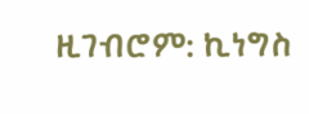ዚገብሮም: ኪነግስ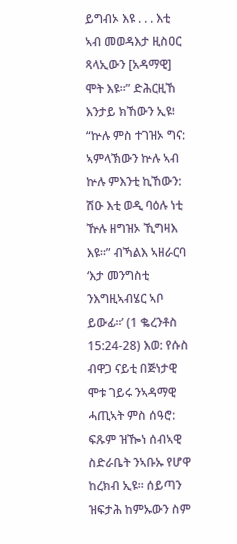ይግብኦ እዩ . . . እቲ ኣብ መወዳእታ ዚስዐር ጻላኢውን [አዳማዊ] ሞት እዩ።” ድሕርዚኸ እንታይ ክኸውን ኢዩ፧ “ኵሉ ምስ ተገዝኦ ግና: ኣምላኽውን ኵሉ ኣብ ኵሉ ምእንቲ ኪኸውን: ሽዑ እቲ ወዲ ባዕሉ ነቲ ዅሉ ዘግዝኦ ኺግዛእ እዩ።” ብኻልእ ኣዘራርባ ‘እታ መንግስቲ ንእግዚኣብሄር ኣቦ ይውፊ።’ (1 ቈረንቶስ 15:24-28) እወ: የሱስ ብዋጋ ናይቲ በጅነታዊ ሞቱ ገይሩ ንኣዳማዊ ሓጢኣት ምስ ሰዓሮ: ፍጹም ዝዀነ ሰብኣዊ ስድራቤት ንኣቡኡ የሆዋ ከረክብ ኢዩ። ሰይጣን ዝፍታሕ ከምኡውን ስም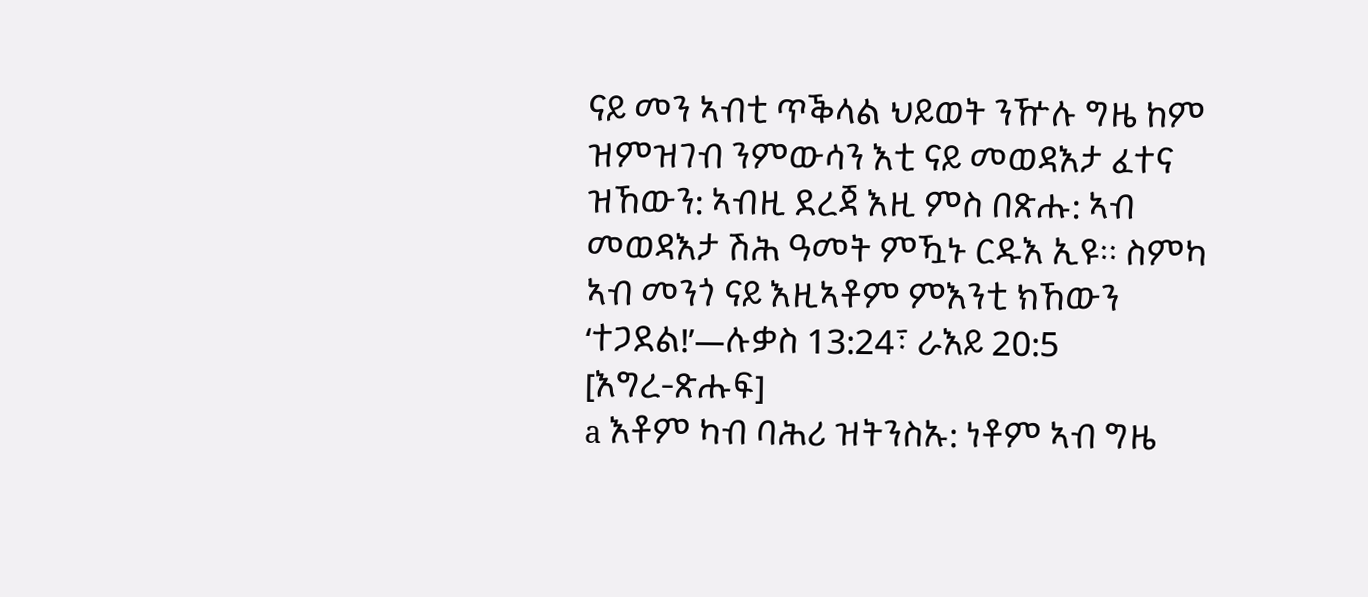ናይ መን ኣብቲ ጥቕላል ህይወት ንዅሉ ግዜ ከም ዝምዝገብ ንምውሳን እቲ ናይ መወዳእታ ፈተና ዝኸውን: ኣብዚ ደረጃ እዚ ምስ በጽሑ: ኣብ መወዳእታ ሽሕ ዓመት ምዃኑ ርዱእ ኢዩ። ስምካ ኣብ መንጎ ናይ እዚኣቶም ምእንቲ ክኸውን ‘ተጋደል!’—ሉቃስ 13:24፣ ራእይ 20:5
[እግረ-ጽሑፍ]
a እቶም ካብ ባሕሪ ዝትንስኡ: ነቶም ኣብ ግዜ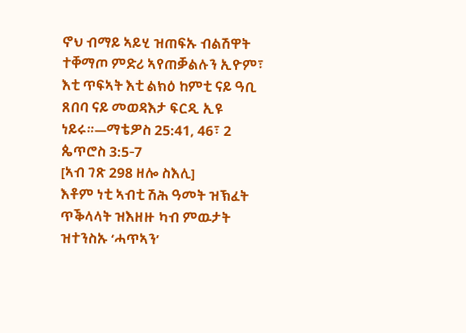ኖህ ብማይ ኣይሂ ዝጠፍኡ ብልሽዋት ተቐማጦ ምድሪ ኣየጠቓልሉን ኢዮም፣ እቲ ጥፍኣት እቲ ልክዕ ከምቲ ናይ ዓቢ ጸበባ ናይ መወዳእታ ፍርዲ ኢዩ ነይሩ።—ማቴዎስ 25:41, 46፣ 2 ጴጥሮስ 3:5-7
[ኣብ ገጽ 298 ዘሎ ስእሊ]
እቶም ነቲ ኣብቲ ሽሕ ዓመት ዝኽፈት ጥቕላላት ዝእዘዙ ካብ ምዉታት ዝተንስኡ ‘ሓጥኣን’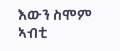እውን ስሞም ኣብቲ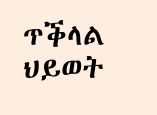ጥቕላል ህይወት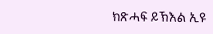ክጽሓፍ ይኽእል ኢዩ